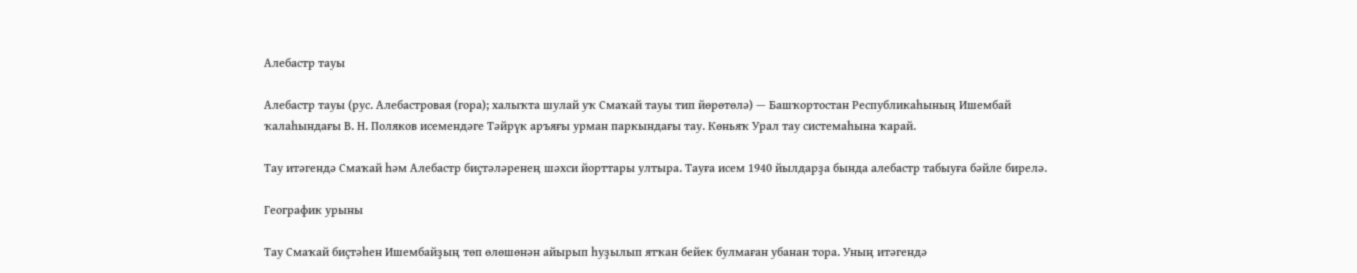Алебастр тауы

Алебастр тауы (рус. Алебастровая (гора); халыҡта шулай уҡ Смаҡай тауы тип йөрөтөлә) — Башҡортостан Республикаһының Ишембай ҡалаһындағы В. Н. Поляков исемендәге Тәйрүк аръяғы урман паркындағы тау. Көньяҡ Урал тау системаһына ҡарай.

Тау итәгендә Смаҡай һәм Алебастр биҫтәләренең шәхси йорттары ултыра. Тауға исем 1940 йылдарҙа бында алебастр табыуға бәйле бирелә.

Географик урыны

Тау Смаҡай биҫтәһен Ишембайҙың төп өлөшөнән айырып һуҙылып ятҡан бейек булмаған убанан тора. Уның итәгендә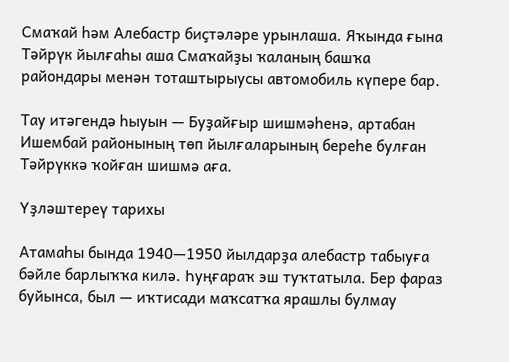Смаҡай һәм Алебастр биҫтәләре урынлаша. Яҡында ғына Тәйрүк йылғаһы аша Смаҡайҙы ҡаланың башҡа райондары менән тоташтырыусы автомобиль күпере бар.

Тау итәгендә һыуын — Буҙайғыр шишмәһенә, артабан Ишембай районының төп йылғаларының береһе булған Тәйрүккә ҡойған шишмә аға.

Үҙләштереү тарихы

Атамаһы бында 1940—1950 йылдарҙа алебастр табыуға бәйле барлыҡҡа килә. Һуңғараҡ эш туҡтатыла. Бер фараз буйынса, был — иҡтисади маҡсатҡа ярашлы булмау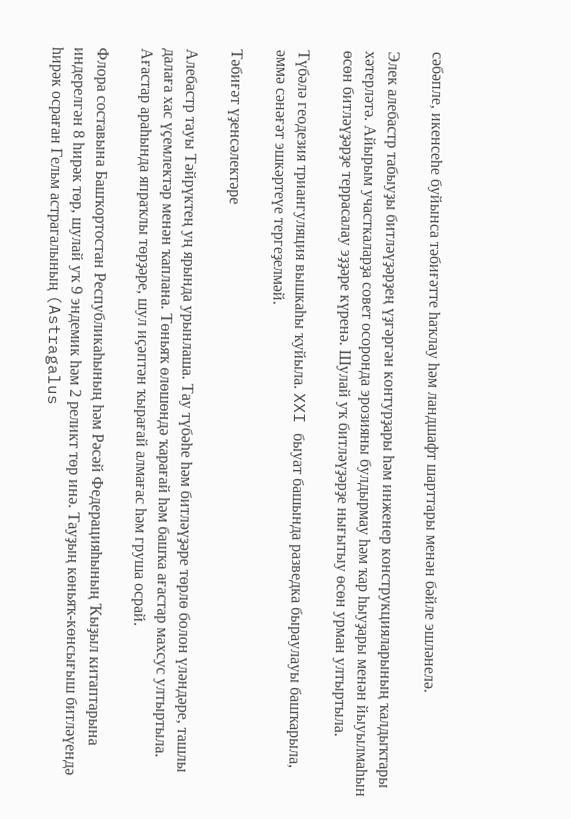сәбәпле, икенсеһе буйынса тәбиғәтте һаҡлау һәм ландшафт шарттары менән бәйле эшләнелә.

Элек алебастр табыуҙы битләүҙәрҙең үҙгәргән контурҙары һәм инженер конструкцияларының ҡалдыҡтары хәтерләтә. Айырым участкаларҙа совет осоронда эрозияны булдырмау һәм ҡар һыуҙары менән йыуылмаһын өсөн битләүҙәрҙе террасалау эҙҙәре күренә. Шулай уҡ битләүҙәрҙе нығытыу өсөн урман ултыртыла.

Түбәлә геодезия триангуляция вышкаһы ҡуйыла. XXI быуат башында разведка быраулауы башҡарыла, әммә сәнәғәт эшкәртеүе тергеҙелмәй.

Тәбиғәт үҙенсәлектәре

Алебастр тауы Тәйрүктең уң ярында урынлаша. Тау түбәһе һәм битләүҙәре төрлө болон үләндәре, ташлы далаға хас үҫемлектәр менән ҡаплана. Төньяҡ өлөшөндә ҡарағай һәм башҡа ағастар махсус ултыртыла. Ағастар араһында япраҡлы төрҙәре, шул иҫәптән ҡырағай алмағас һәм груша осрай.

Флора составына Башҡортостан Республикаһының һәм Рәсәй Федерацияһының Ҡыҙыл китаптарына индерелгән 8 һирәк төр, шулай уҡ 9 эндемик һәм 2 реликт төр инә. Тауҙың көньяҡ-көнсығыш битләүендә һирәк осраған Гельм астрагалының (Astragalus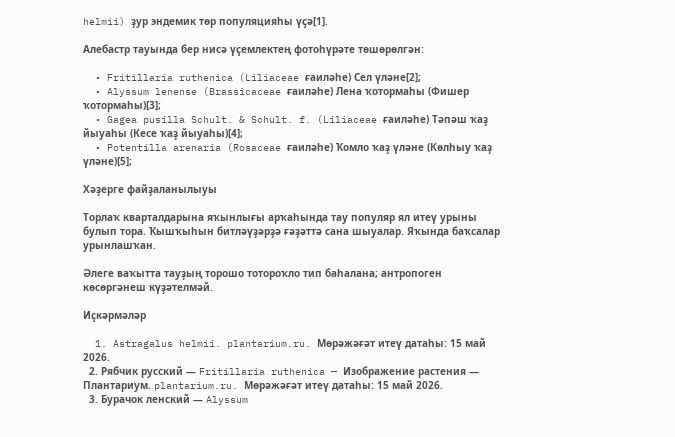helmii) ҙур эндемик төр популяцияһы үҫә[1].

Алебастр тауында бер нисә үҫемлектең фотоһүрәте төшөрөлгән:

  • Fritillaria ruthenica (Liliaceae ғаиләһе) Сел үләне[2];
  • Alyssum lenense (Brassicaceae ғаиләһе) Лена ҡотормаһы (Фишер ҡотормаһы)[3];
  • Gagea pusilla Schult. & Schult. f. (Liliaceae ғаиләһе) Тәпәш ҡаҙ йыуаһы (Кесе ҡаҙ йыуаһы)[4];
  • Potentilla arenaria (Rosaceae ғаиләһе) Ҡомло ҡаҙ үләне (Көлһыу ҡаҙ үләне)[5];

Хәҙерге файҙаланылыуы

Торлаҡ кварталдарына яҡынлығы арҡаһында тау популяр ял итеү урыны булып тора. Ҡышҡыһын битләүҙәрҙә ғәҙәттә сана шыуалар. Яҡында баҡсалар урынлашҡан.

Әлеге ваҡытта тауҙың торошо тотороҡло тип баһалана; антропоген көсөргәнеш күҙәтелмәй.

Иҫкәрмәләр

  1. Astragalus helmii. plantarium.ru. Мөрәжәғәт итеү датаһы: 15 май 2026.
  2. Рябчик русский — Fritillaria ruthenica — Изображение растения — Плантариум. plantarium.ru. Мөрәжәғәт итеү датаһы: 15 май 2026.
  3. Бурачок ленский — Alyssum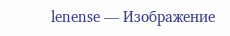lenense — Изображение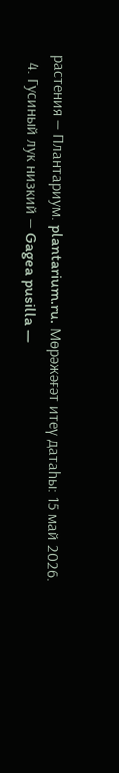растения — Плантариум. plantarium.ru. Мөрәжәғәт итеү датаһы: 15 май 2026.
  4. Гусиный лук низкий — Gagea pusilla —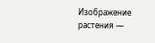Изображение растения —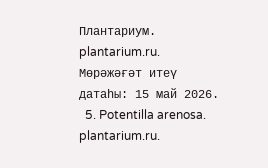Плантариум. plantarium.ru. Мөрәжәғәт итеү датаһы: 15 май 2026.
  5. Potentilla arenosa. plantarium.ru.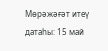Мөрәжәғәт итеү датаһы: 15 май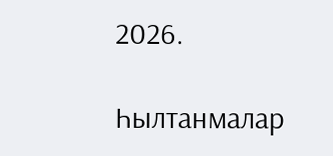2026.

Һылтанмалар